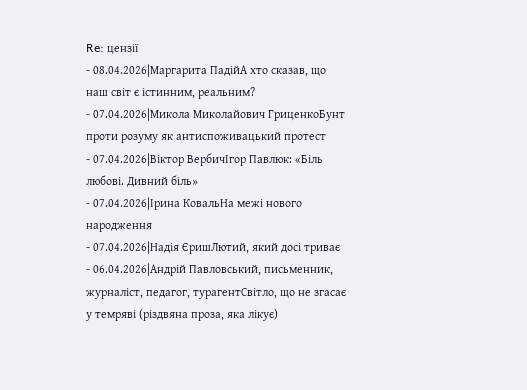Re: цензії
- 08.04.2026|Маргарита ПадійА хто сказав, що наш світ є істинним, реальним?
- 07.04.2026|Микола Миколайович ГриценкоБунт проти розуму як антиспоживацький протест
- 07.04.2026|Віктор ВербичІгор Павлюк: «Біль любові. Дивний біль»
- 07.04.2026|Ірина КовальНа межі нового народження
- 07.04.2026|Надія ЄришЛютий, який досі триває
- 06.04.2026|Андрій Павловський, письменник, журналіст, педагог, турагентСвітло, що не згасає у темряві (різдвяна проза, яка лікує)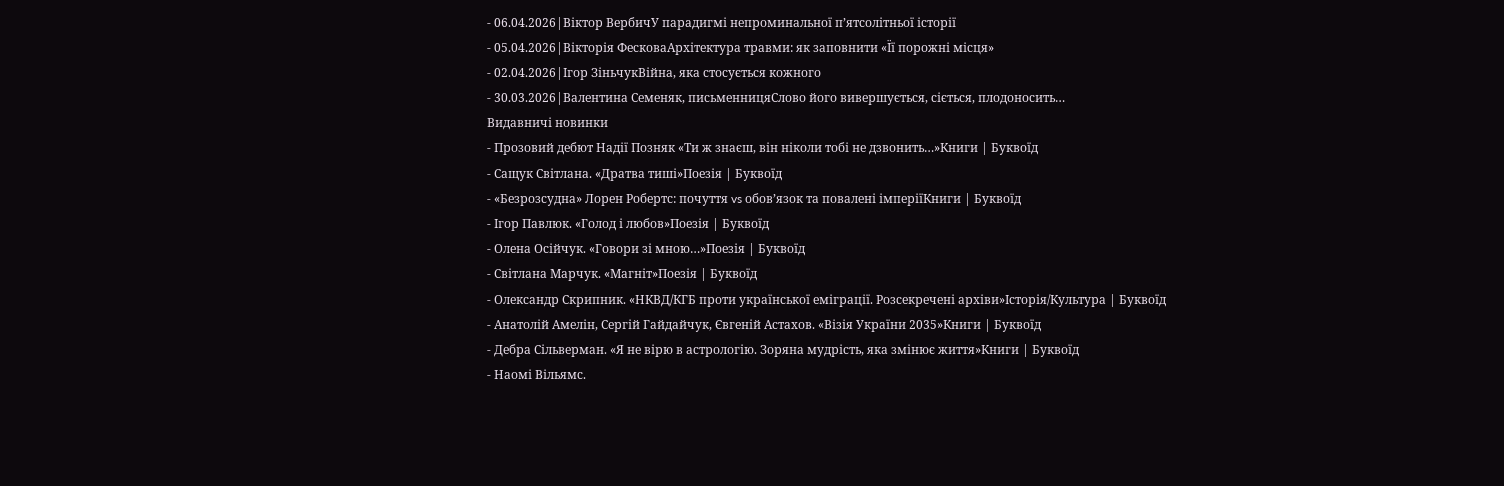- 06.04.2026|Віктор ВербичУ парадигмі непроминальної п’ятсолітньої історії
- 05.04.2026|Вікторія ФесковаАрхітектура травми: як заповнити «Її порожні місця»
- 02.04.2026|Ігор ЗіньчукВійна, яка стосується кожного
- 30.03.2026|Валентина Семеняк, письменницяСлово його вивершується, сіється, плодоносить…
Видавничі новинки
- Прозовий дебют Надії Позняк «Ти ж знаєш, він ніколи тобі не дзвонить…»Книги | Буквоїд
- Сащук Світлана. «Дратва тиші»Поезія | Буквоїд
- «Безрозсудна» Лорен Робертс: почуття vs обов’язок та повалені імперіїКниги | Буквоїд
- Ігор Павлюк. «Голод і любов»Поезія | Буквоїд
- Олена Осійчук. «Говори зі мною…»Поезія | Буквоїд
- Світлана Марчук. «Магніт»Поезія | Буквоїд
- Олександр Скрипник. «НКВД/КГБ проти української еміграції. Розсекречені архіви»Історія/Культура | Буквоїд
- Анатолій Амелін, Сергій Гайдайчук, Євгеній Астахов. «Візія України 2035»Книги | Буквоїд
- Дебра Сільверман. «Я не вірю в астрологію. Зоряна мудрість, яка змінює життя»Книги | Буквоїд
- Наомі Вільямс.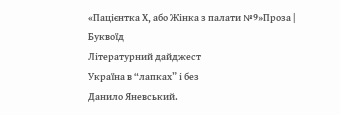«Пацієнтка Х, або Жінка з палати №9»Проза | Буквоїд
Літературний дайджест
Україна в “лапках” і без
Данило Яневський.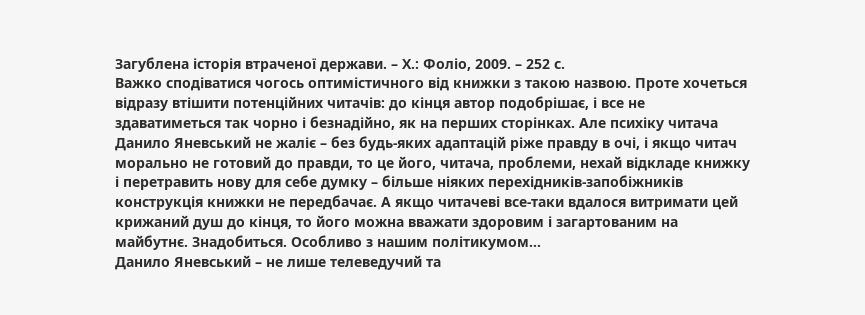Загублена історія втраченої держави. – Х.: Фоліо, 2009. – 252 с.
Важко сподіватися чогось оптимістичного від книжки з такою назвою. Проте хочеться відразу втішити потенційних читачів: до кінця автор подобрішає, і все не здаватиметься так чорно і безнадійно, як на перших сторінках. Але психіку читача Данило Яневський не жаліє – без будь-яких адаптацій ріже правду в очі, і якщо читач морально не готовий до правди, то це його, читача, проблеми, нехай відкладе книжку і перетравить нову для себе думку – більше ніяких перехідників-запобіжників конструкція книжки не передбачає. А якщо читачеві все-таки вдалося витримати цей крижаний душ до кінця, то його можна вважати здоровим і загартованим на майбутнє. Знадобиться. Особливо з нашим політикумом…
Данило Яневський – не лише телеведучий та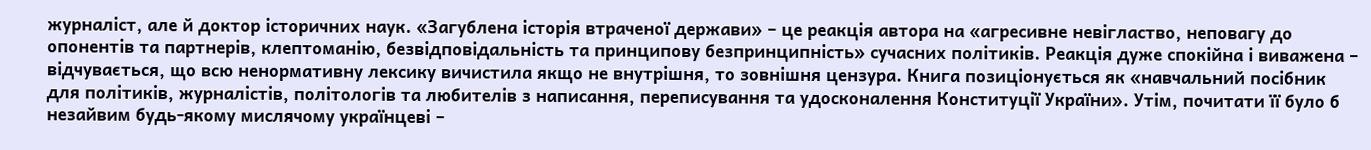журналіст, але й доктор історичних наук. «Загублена історія втраченої держави» – це реакція автора на «агресивне невігластво, неповагу до опонентів та партнерів, клептоманію, безвідповідальність та принципову безпринципність» сучасних політиків. Реакція дуже спокійна і виважена – відчувається, що всю ненормативну лексику вичистила якщо не внутрішня, то зовнішня цензура. Книга позиціонується як «навчальний посібник для політиків, журналістів, політологів та любителів з написання, переписування та удосконалення Конституції України». Утім, почитати її було б незайвим будь-якому мислячому українцеві –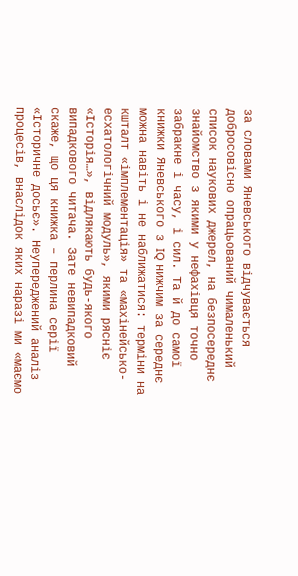за словами Яневського відчувається добросовісно опрацьований чималенький список наукових джерел, на безпосереднє знайомство з якими у нефахівця точно забракне і часу, і сил. Та й до самої книжки Яневського з IQ нижчим за середнє можна навіть і не наближатися: терміни на кшталт «імплементація» та «махінейсько-есхатологічний модуль», якими рясніє «Історія…», відлякають будь-якого випадкового читача. Зате невипадковий скаже, що ця книжка – перлина серії «Історичне досьє». Неупереджений аналіз процесів, внаслідок яких наразі ми «маємо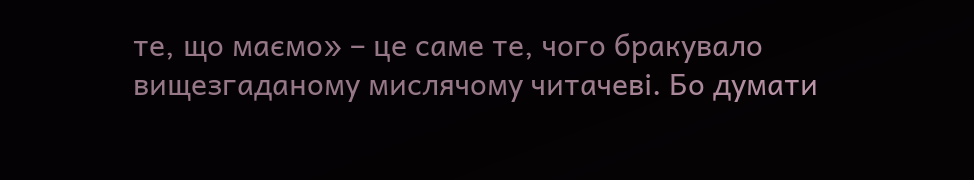те, що маємо» – це саме те, чого бракувало вищезгаданому мислячому читачеві. Бо думати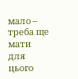мало – треба ще мати для цього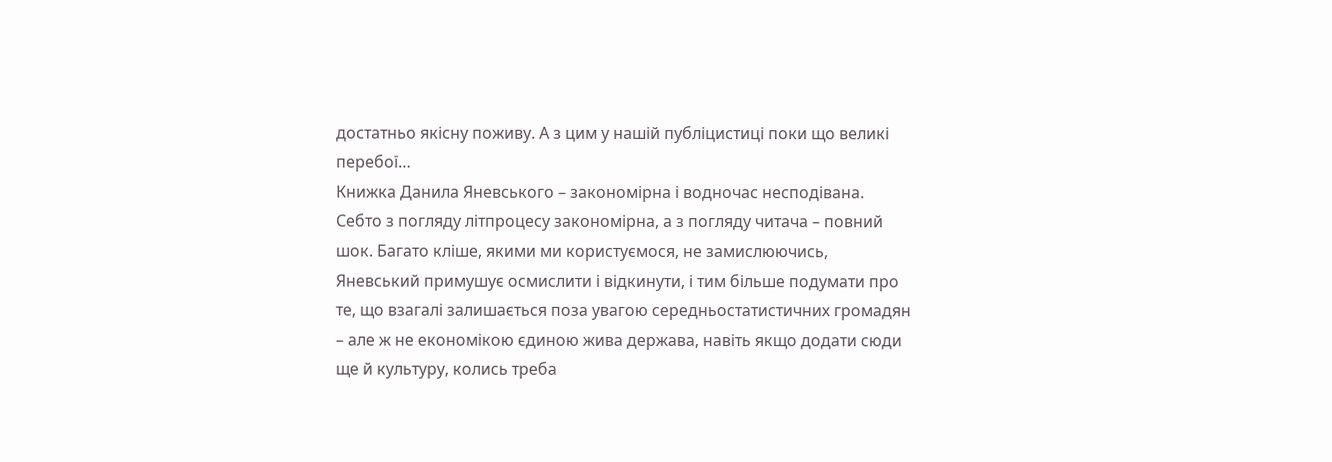достатньо якісну поживу. А з цим у нашій публіцистиці поки що великі перебої…
Книжка Данила Яневського – закономірна і водночас несподівана. Себто з погляду літпроцесу закономірна, а з погляду читача – повний шок. Багато кліше, якими ми користуємося, не замислюючись, Яневський примушує осмислити і відкинути, і тим більше подумати про те, що взагалі залишається поза увагою середньостатистичних громадян – але ж не економікою єдиною жива держава, навіть якщо додати сюди ще й культуру, колись треба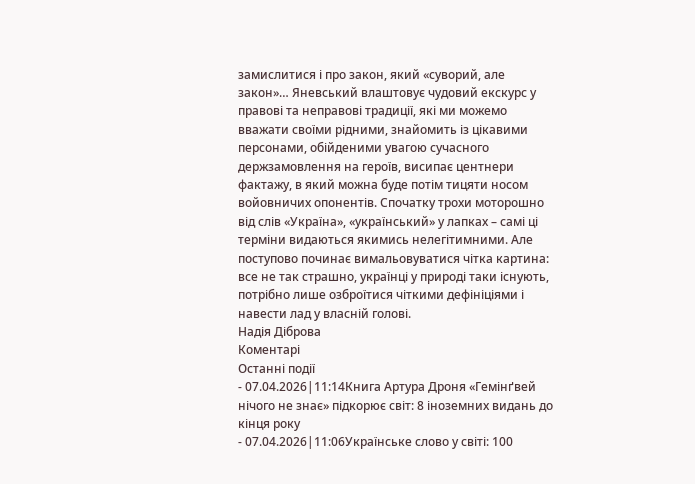замислитися і про закон, який «суворий, але закон»… Яневський влаштовує чудовий екскурс у правові та неправові традиції, які ми можемо вважати своїми рідними, знайомить із цікавими персонами, обійденими увагою сучасного держзамовлення на героїв, висипає центнери фактажу, в який можна буде потім тицяти носом войовничих опонентів. Спочатку трохи моторошно від слів «Україна», «український» у лапках – самі ці терміни видаються якимись нелегітимними. Але поступово починає вимальовуватися чітка картина: все не так страшно, українці у природі таки існують, потрібно лише озброїтися чіткими дефініціями і навести лад у власній голові.
Надія Діброва
Коментарі
Останні події
- 07.04.2026|11:14Книга Артура Дроня «Гемінґвей нічого не знає» підкорює світ: 8 іноземних видань до кінця року
- 07.04.2026|11:06Українське слово у світі: 100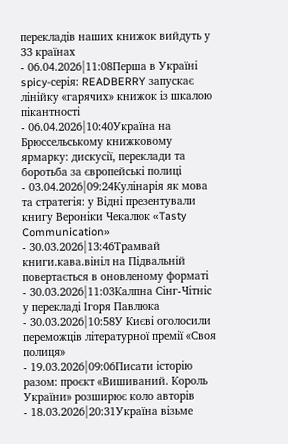перекладів наших книжок вийдуть у 33 країнах
- 06.04.2026|11:08Перша в Україні spicy-серія: READBERRY запускає лінійку «гарячих» книжок із шкалою пікантності
- 06.04.2026|10:40Україна на Брюссельському книжковому ярмарку: дискусії, переклади та боротьба за європейські полиці
- 03.04.2026|09:24Кулінарія як мова та стратегія: у Відні презентували книгу Вероніки Чекалюк «Tasty Communication»
- 30.03.2026|13:46Трамвай книги.кава.вініл на Підвальній повертається в оновленому форматі
- 30.03.2026|11:03Калпна Сінг-Чітніс у перекладі Ігоря Павлюка
- 30.03.2026|10:58У Києві оголосили переможців літературної премії «Своя полиця»
- 19.03.2026|09:06Писати історію разом: проєкт «Вишиваний. Король України» розширює коло авторів
- 18.03.2026|20:31Україна візьме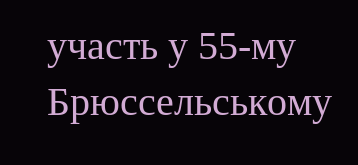участь у 55-му Брюссельському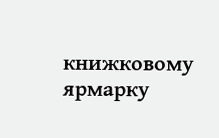книжковому ярмарку